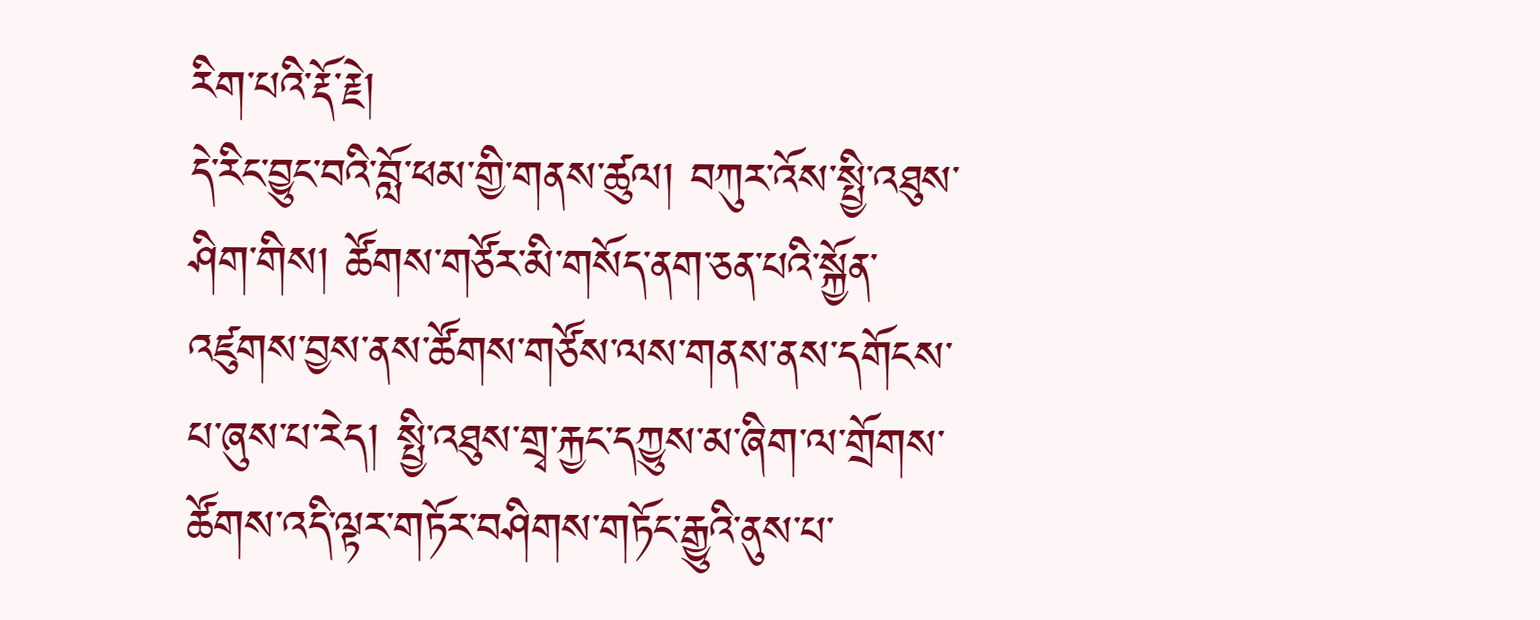རིག་པའི་རྡོ་རྗེ།
དེ་རིང་བྱུང་བའི་བློ་ཕམ་གྱི་གནས་ཚུལ། བཀུར་འོས་སྤྱི་འཐུས་ཤིག་གིས། ཚོགས་གཙོར་མི་གསོད་ནག་ཅན་པའི་སྐྱོན་འཛུགས་བྱས་ནས་ཚོགས་གཙོས་ལས་གནས་ནས་དགོངས་པ་ཞུས་པ་རེད། སྤྱི་འཐུས་གྲྭ་རྐྱང་དཀྱུས་མ་ཞིག་ལ་གྲོགས་ཚོགས་འདི་ལྟར་གཏོར་བཤིགས་གཏོང་རྒྱུའི་ནུས་པ་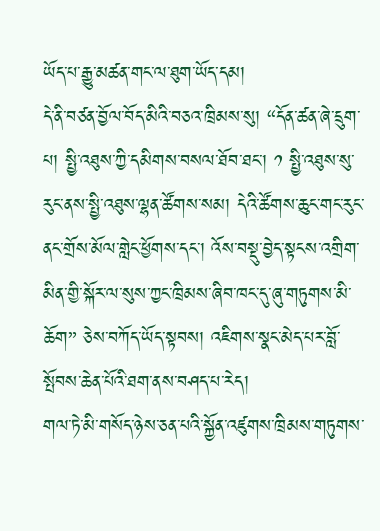ཡོད་པ་རྒྱུ་མཚན་གང་ལ་ཐུག་ཡོད་དམ།
དེ་ནི་བཙན་བྱོལ་བོད་མིའི་བཅའ་ཁྲིམས་སུ། “དོན་ཚན་ཞེ་དྲུག་པ། སྤྱི་འཐུས་ཀྱི་དམིགས་བསལ་ཐོབ་ཐང་། ༡ སྤྱི་འཐུས་སུ་རུང་ནས་སྤྱི་འཐུས་ལྷན་ཚོགས་སམ། དེའི་ཚོགས་ཆུང་གང་རུང་ནང་གྲོས་མོལ་གླེང་ཕྱོགས་དང་། འོས་བསྡུ་བྱེད་སྟངས་འགྲིག་མིན་གྱི་སྐོར་ལ་སུས་ཀྱང་ཁྲིམས་ཞིབ་ཁང་དུ་ཞུ་གཏུགས་མི་ཆོག” ཅེས་བཀོད་ཡོད་སྟབས། འཇིགས་སྣང་མེད་པར་བློ་སྤོབས་ཆེན་པོའི་ཐག་ནས་བཤད་པ་རེད།
གལ་ཏེ་མི་གསོད་ཉེས་ཅན་པའི་སྐྱོན་འཛུགས་ཁྲིམས་གཏུགས་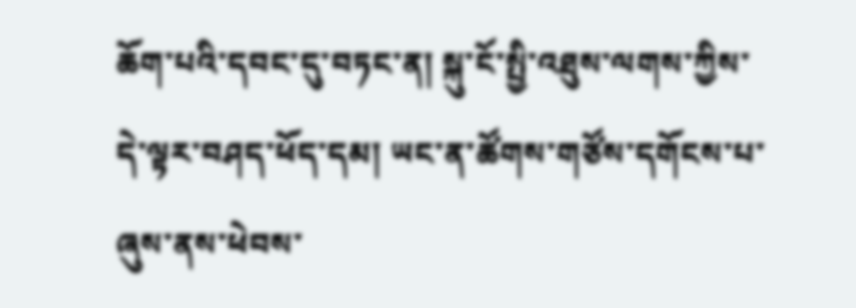ཆོག་པའི་དབང་དུ་བཏང་ན། སྐུ་ངོ་སྤྱི་འཐུས་ལགས་ཀྱིས་དེ་ལྟར་བཤད་ཕོད་དམ། ཡང་ན་ཚོགས་གཙོས་དགོངས་པ་ཞུས་ནས་ཕེབས་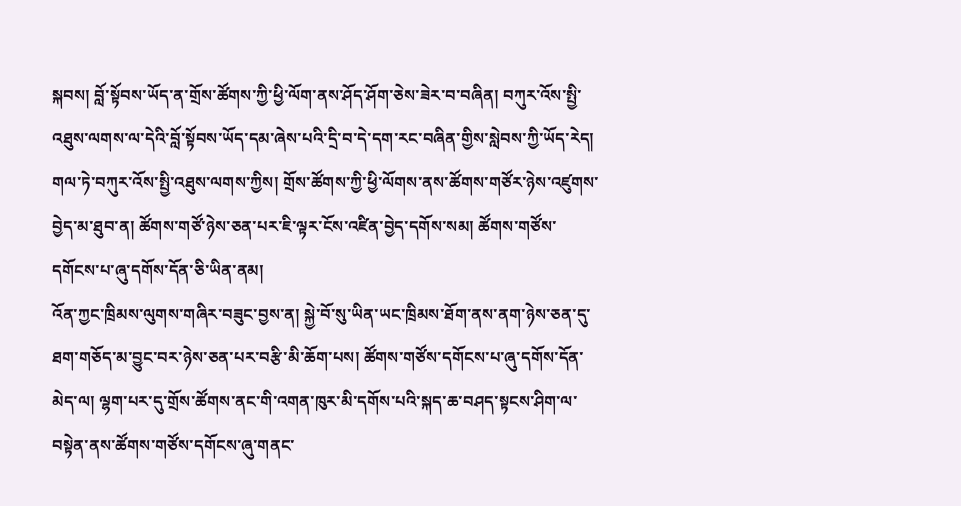སྐབས། བློ་སྟོབས་ཡོད་ན་གྲོས་ཚོགས་ཀྱི་ཕྱི་ལོག་ནས་ཤོད་ཤོག་ཅེས་ཟེར་བ་བཞིན། བཀུར་འོས་སྤྱི་འཐུས་ལགས་ལ་དེའི་བློ་སྟོབས་ཡོད་དམ་ཞེས་པའི་དྲི་བ་དེ་དག་རང་བཞིན་གྱིས་སླེབས་ཀྱི་ཡོད་རེད།
གལ་ཏེ་བཀུར་འོས་སྤྱི་འཐུས་ལགས་ཀྱིས། གྲོས་ཚོགས་ཀྱི་ཕྱི་ལོགས་ནས་ཚོགས་གཙོར་ཉེས་འཛུགས་བྱེད་མ་ཐུབ་ན། ཚོགས་གཙོ་ཉེས་ཅན་པར་ཇི་ལྟར་ངོས་འཛིན་བྱེད་དགོས་སམ། ཚོགས་གཙོས་དགོངས་པ་ཞུ་དགོས་དོན་ཅི་ཡིན་ནམ།
འོན་ཀྱང་ཁྲིམས་ལུགས་གཞིར་བཟུང་བྱས་ན། སྐྱེ་བོ་སུ་ཡིན་ཡང་ཁྲིམས་ཐོག་ནས་ནག་ཉེས་ཅན་དུ་ཐག་གཅོད་མ་བྱུང་བར་ཉེས་ཅན་པར་བརྩི་མི་ཆོག་པས། ཚོགས་གཙོས་དགོངས་པ་ཞུ་དགོས་དོན་མེད་ལ། ལྷག་པར་དུ་གྲོས་ཚོགས་ནང་གི་འགན་ཁུར་མི་དགོས་པའི་སྐད་ཆ་བཤད་སྟངས་ཤིག་ལ་བསྟེན་ནས་ཚོགས་གཙོས་དགོངས་ཞུ་གནང་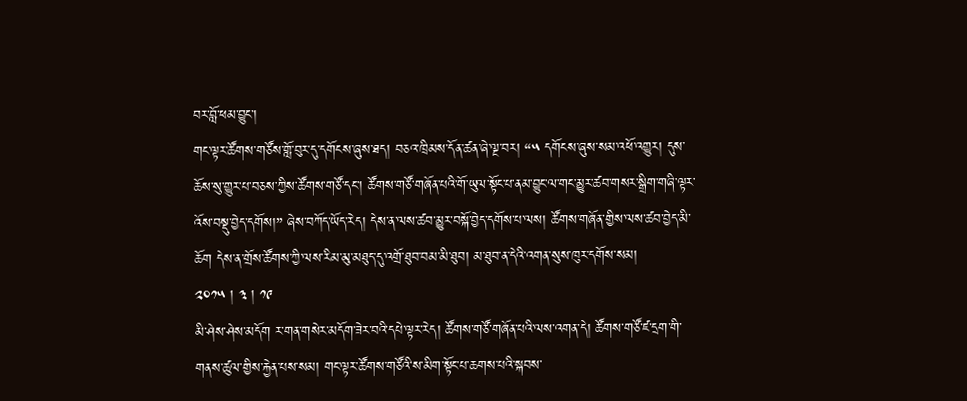བར་བློ་ཕམ་བྱུང་།
གང་ལྟར་ཚོགས་གཙོས་གློ་བུར་དུ་དགོངས་ཞུས་ཐད། བཅའ་ཁྲིམས་དོན་ཚན་ཞེ་ལྔ་བར། “༥ དགོངས་ཞུས་སམ་འཕོ་འགྱུར། དུས་ཆོས་སུ་གྱུར་པ་བཅས་ཀྱིས་ཚོགས་གཙོ་དང་། ཚོགས་གཙོ་གཞོན་པའི་གོ་ཡུལ་སྟོང་པ་ནམ་བྱུང་ལ་གང་མྱུར་ཚབ་གསར་སྒྲིག་གཞི་ལྟར་འོས་བསྡུ་བྱེད་དགོས།” ཞེས་བཀོད་ཡོད་རེད། དེས་ན་ལས་ཚབ་མྱུར་བསྐོ་བྱེད་དགོས་པ་ལས། ཚོགས་གཞོན་གྱིས་ལས་ཚབ་བྱེད་མི་ཆོག དེས་ན་གྲོས་ཚོགས་ཀྱི་ལས་རིམ་མུ་མཐུད་དུ་འགྲོ་ཐུབ་བམ་མི་ཐུབ། མ་ཐུབ་ན་དེའི་འགན་སུས་ཁུར་དགོས་སམ།
༢༠༡༥ ། ༣ ། ༡༩
མི་ཤེས་ཤེས་མདོག ར་གན་གསེར་མདོག་ཟེར་བའི་དཔེ་ལྟར་རེད། ཚོགས་གཙོ་གཞོན་པའི་ལས་འགན་དེ། ཚོགས་གཙོ་ཛ་དྲག་གི་གནས་ཚུལ་གྱིས་རྐྱེན་པས་སམ། གང་ལྟར་ཚོགས་གཙོའི་ས་མིག་སྟོང་པ་ཆགས་པའི་སྐབས་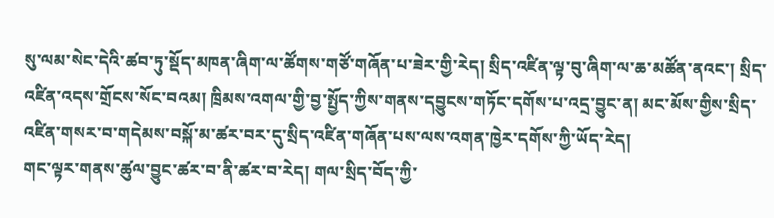སུ་ལམ་སེང་དེའི་ཚབ་ཏུ་སྡོད་མཁན་ཞིག་ལ་ཚོགས་གཙོ་གཞོན་པ་ཟེར་གྱི་རེད། སྲིད་འཛིན་ལྟ་བུ་ཞིག་ལ་ཆ་མཚོན་ནའང་། སྲིད་འཛིན་འདས་གྲོངས་སོང་བའམ། ཁྲིམས་འགལ་གྱི་བྱ་སྤྱོད་ཀྱིས་གནས་དབྱུངས་གཏོང་དགོས་པ་འདྲ་བྱུང་ན། མང་མོས་གྱིས་སྲིད་འཛིན་གསར་བ་གདེམས་བསྐོ་མ་ཚར་བར་དུ་སྲིད་འཛིན་གཞོན་པས་ལས་འགན་ཁྱེར་དགོས་ཀྱི་ཡོད་རེད།
གང་ལྟར་གནས་ཚུལ་བྱུང་ཚར་བ་ནི་ཚར་བ་རེད། གལ་སྲིད་བོད་ཀྱི་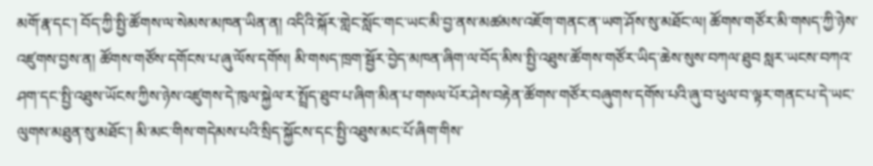མགོ་རྣ་དང་། བོད་ཀྱི་སྤྱི་ཚོགས་ལ་སེམས་མཁན་ཡིན་ན། འདིའི་སྐོར་གླེང་སློང་གང་ཡང་མི་བྱ་ནས་མཚམས་འཇོག་གནང་ན་ཡག་ཤོས་སུ་མཐོང་ལ། ཚོགས་གཙོར་མི་གསད་ཀྱི་ཉེས་འཛུགས་བྱས་ན། ཚོགས་གཙོས་དགོངས་པ་ཞུ་ལོས་དགོས། མི་གསད་ཁྲག་སྦྱོར་བྱེད་མཁན་ཞིག་ལ་བོད་མིས་སྤྱི་འཐུས་ཚོགས་གཙོར་ཡིད་ཆེས་སུས་བཀལ་ཐུབ སླར་ཡངས་བཀའ་ཤག་དང་སྤྱི་འཐུས་ཡོངས་ཀྱིས་ཉེས་འཛུགས་དེ་ཁུལ་སྐྱེལ་ར་སྤྲོད་ཐུབ་པ་ཞིག་མིན་པ་གསལ་པོར་ཤེས་བརྟེན་ཚོགས་གཙོར་བཞུགས་དགོས་པའི་ཞུ་བ་ཕུལ་བ་ལྟར་གནང་པ་དེ་ཡང་ལུགས་མཐུན་སུ་མཐོང་། མི་མང་གིས་གདེམས་པའི་སྲིད་སྐྱོངས་དང་སྤྱི་འཐུས་མང་པོ་ཞིག་གིས་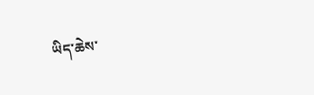ཡིད་ཆེས་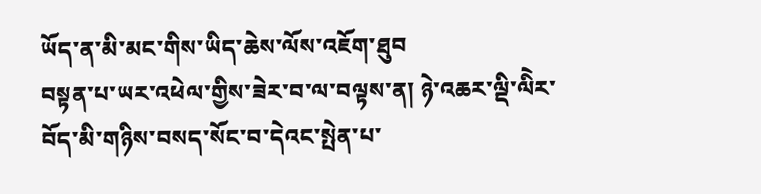ཡོད་ན་མི་མང་གིས་ཡིད་ཆེས་ལོས་འཇོག་ཐུབ
བསྟན་པ་ཡར་འཕེལ་གྱིས་ཟེར་བ་ལ་བལྟས་ན། ཉེ་འཆར་ལྡི་ལིེར་བོད་མི་གཉིས་བསད་སོང་བ་དེའང་སྤེན་པ་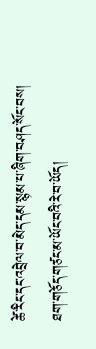ཚེ་རིང་དང་འབྲེལ་བ་མེད་དམ་སྙམ་པ་ཞིག་བཤད་སོང་བས། ཐག་གཅོད་གཙང་མ་ཡོང་བའི་རེ་བ་ཡོད།